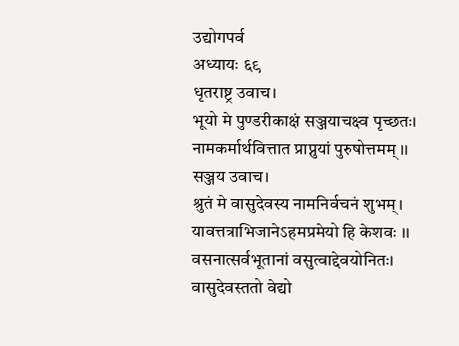उद्योगपर्व
अध्यायः ६९
धृतराष्ट्र उवाच।
भूयो मे पुण्डरीकाक्षं सञ्जयाचक्ष्व पृच्छतः।
नामकर्मार्थवित्तात प्राप्नुयां पुरुषोत्तमम् ।।
सञ्जय उवाच।
श्रुतं मे वासुदेवस्य नामनिर्वचनं शुभम्।
यावत्तत्राभिजानेऽहमप्रमेयो हि केशवः ।।
वसनात्सर्वभूतानां वसुत्वाद्देवयोनितः।
वासुदेवस्ततो वेद्यो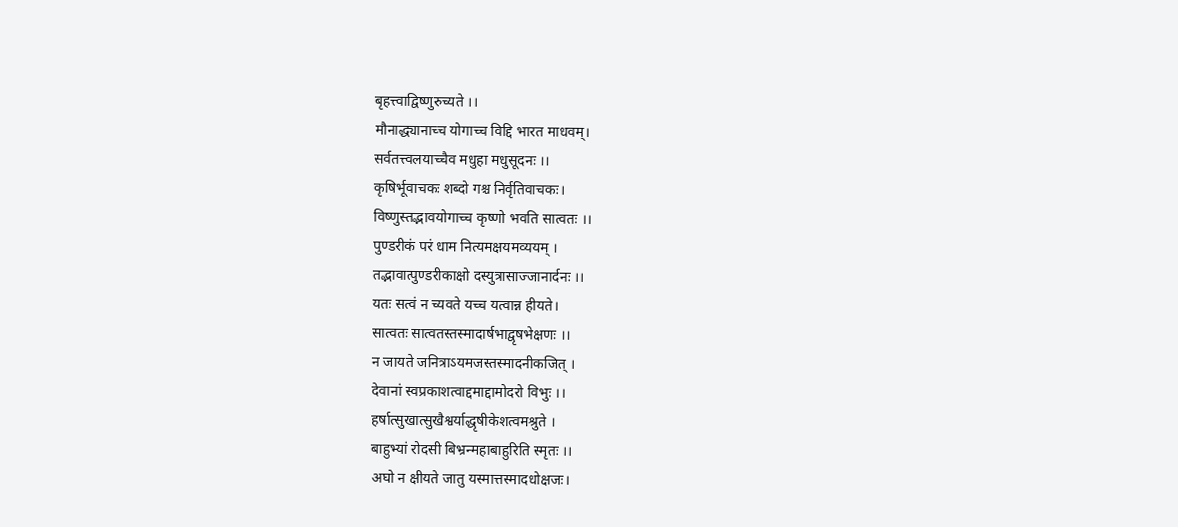बृहत्त्वाद्विष्णुरुच्यते ।।
मौनाद्ध्यानाच्च योगाच्च विद्दि भारत माधवम्।
सर्वतत्त्वलयाच्चैव मधुहा मधुसूदनः ।।
कृषिर्भूवाचकः शब्दो गश्च निर्वृतिवाचकः।
विष्णुस्तद्भावयोगाच्च कृष्णो भवति सात्वतः ।।
पुण्डरीकं परं धाम नित्यमक्षयमव्ययम् ।
तद्भावात्पुण्डरीकाक्षो दस्युत्रासाज्जानार्दनः ।।
यतः सत्वं न च्यवते यच्च यत्वान्न हीयते।
सात्वतः सात्वतस्तस्मादार्षभाद्वृषभेक्षणः ।।
न जायते जनित्राऽयमजस्तस्मादनीकजित् ।
देवानां स्वप्रकाशत्वाद्दमाद्दामोदरो विभुः ।।
हर्षात्सुखात्सुखैश्वर्याद्धृषीकेशत्वमश्रुते ।
बाहुभ्यां रोदसी बिभ्रन्महाबाहुरिति स्मृतः ।।
अघो न क्षीयते जातु यस्मात्तस्मादधोक्षजः।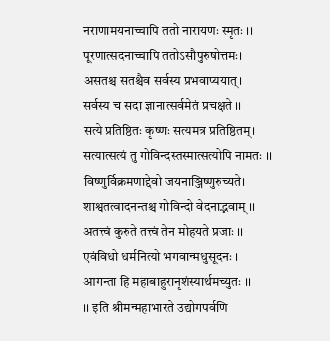नराणामयनाच्चापि ततो नारायणः स्मृतः ।।
पूरणात्सदनाच्चापि ततोऽसौपुरुषोत्तमः।
असतश्च सतश्चैव सर्वस्य प्रभवाप्ययात्।
सर्वस्य च सदा ज्ञानात्सर्वमेतं प्रचक्षते ।।
सत्ये प्रतिष्ठितः कृष्णः सत्यमत्र प्रतिष्ठितम्।
सत्यात्सत्यं तु गोविन्दस्तस्मात्सत्योपि नामतः ।।
विष्णुर्विक्रमणाद्देवो जयनाञ्जिष्णुरुच्यते।
शाश्वतत्वादनन्तश्च गोविन्दो वेदनाद्भवाम् ।।
अतत्त्वं कुरुते तत्त्वं तेन मोहयते प्रजाः ।।
एवंविधो धर्मनित्यो भगवान्मधुसूदनः ।
आगन्ता हि महाबाहुरानृशंस्यार्थमच्युतः ।।
।। इति श्रीमन्महाभारते उद्योगपर्वणि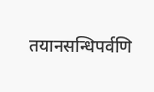तयानसन्धिपर्वणि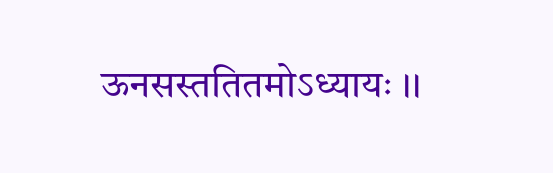ऊनसस्ततितमोऽध्यायः ।।